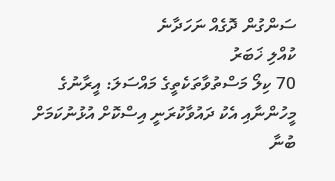ސަންގުން ދޮގެއް ނަހަދާނެ
ކުއްލި ޚަބަރު
70 ކިލޯ މަސްތުވާތަކެތީގެ މައްސަލަ: އީރާނުގެ މީހުންނާއި އެކު ދައުވާކުރަނީ އިސްކޮށް އުޅުނުކަމަށް ބުނާ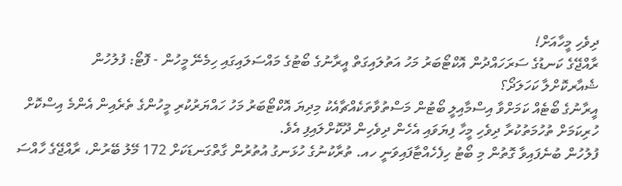ދިވެހި މީހާއަށް!
ރާއްޖޭގެ ކަނޑުގެ ސަރަހައްދުން އޮކްޓޯބަރު މަހު އަތުލައިގަތް އީރާނުގެ ބޯޓުގެ މައްސަލައިގައި ހިމެނޭ މީހުން - ފޮޓޯ: ފުލުހުން
ޝެއާރކޮށްލާ ކަހަލަދޯ؟
އީރާނުގެ ބޯޓެއް ކަމަށްވާ އިސްމާއިލީ ބޯޓުން މަސްތުވާތަކެއްޗާއެކު މިދިޔަ އޮކްޓޯބަރު މަހު ހައްޔަރުކުރި މީހުންގެ ތެރެއިން އެންމެ އިސްކޮށް ހުރިކަމަށް ތުހުމަތުކުރާ ދިވެހި މީހާ ފިޔަވައި އެހެން ދިވެހިން ދޫކޮށްލައިފި އެވެ.
ފުލުހުން ބުނެފައިވާ ގޮތުން މި ބޯޓު ހިފެހެއްޓާފައިވަނީ ހއ. ތުރާކުނުގެ ހުޅަނގު އުތުރުން ގާތްގަނޑަކަށް 172 މޭލު ބޭރުން، ރާއްޖޭގެ ހާއްސަ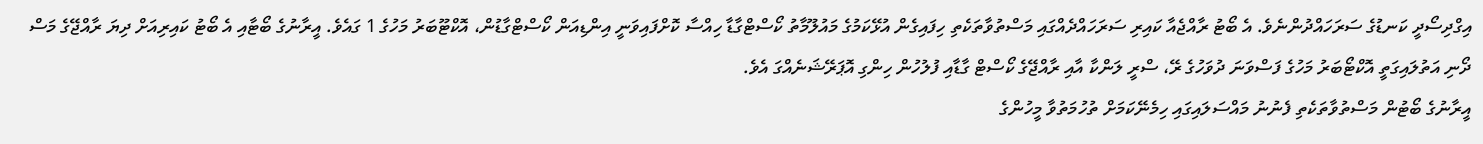އިގްދިސޯދީ ކަނޑުގެ ސަރަހައްދުންނެވެ. އެ ބޯޓު ރާއްޖެއާ ކައިރި ސަރަހައްދެއްގައި މަސްތުވާތަކެތި ހިފައިގެން އުޅޭކަމުގެ މައުލޫމާތު ކޯސްޓްގާޑާ ހިއްސާ ކޮށްފައިވަނީ އިންޑިއަން ކޯސްޓްގާޑުން، އޮކްޓޫބަރު މަހުގެ 1 ގައެވެ. އީރާނުގެ ބޯޓާއި އެ ބޯޓު ކައިރިއަށް ދިޔަ ރާއްޖޭގެ މަސް ދޯނި އަތުލައިގަތީ އޮކްޓޯބަރު މަހުގެ ފަސްވަނަ ދުވަހުގެ ރޭ، ސްރީ ލަންކާ އާއި ރާއްޖޭގެ ކޯސްޓް ގާޑާއި ފުލުހުން ހިންގި އޮޕަރޭޝަނެއްގަ އެވެ.
އީރާނުގެ ބޯޓުން މަސްތުވާތަކެތި ފެނުނު މައްސަލައިގައި ހިމެނޭކަމަށް ތުހުމަތުވާ މީހުންގެ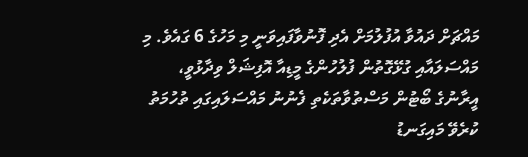މައްޗަށް ދައުވާ އުފުލުމަށް އެދި ފޮނުވާފައިވަނީ މި މަހުގެ 6 ގައެވެ. މި މައްސަލައާއި ގުޅޭގޮތުން ފުލުހުންގެ މީޑިއާ އޮފިޝަލް ވިދާޅުވީ، އީރާނުގެ ބޯޓުން މަސްތުވާތަކެތި ފެނުނު މައްސަލައިގައި ތުހުމަތު ކުރެވޭ މައިގަނޑު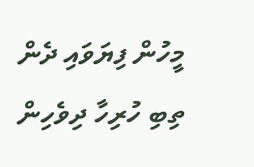މީހުން ފިޔަވައި ދެން ތިބި ހުރިހާ ދިވެހިން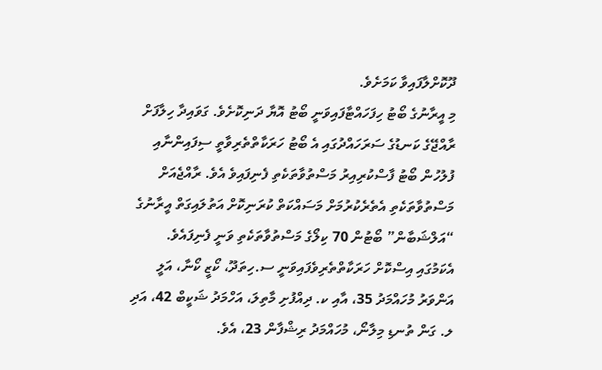ދޫކޮށްލާފައިވާ ކަމަށެވެ.
މި އީރާނުގެ ބޯޓު ހިފަހައްޓާފައިވަނީ ބޯޓު އޮޔާ ދަނިކޮށެވެ. ގަވައިދާ ހިލާފަށް ރާއްޖޭގެ ކަނޑުގެ ސަރަހައްދުގައި އެ ބޯޓު ހަރަކާތްތެރިވާތީ ސިފައިންނާއި ފުލުހުން ބޯޓު ފާސްކުރިއިރު މަސްތުވާތަކެތި ފެނިފައިވެ އެވެ. ރާއްޖެއަށް މަސްތުވާތަކެތި އެތެރެކުރުމަށް މަސައްކަތް ކުރަނިކޮށް އަތުލައިގަތް އީރާނުގެ “އަލްޝަބާން” ބޯޓުން 70 ކިލޯގެ މަސްތުވާތަކެތި ވަނީ ފެނިފައެވެ.
އެކަމުގައި އިސްކޮށް ހަރަކާތްތެރިވެފައިވަނީ ސ.ހިތަދޫ، ކޯޒީ ކޯނާ، އަލީ އަންވަރު މުހައްމަދު 35، އާއި ކ. ދިއްފުށި މާތިލަ، އަހްމަދު ޝަކީބް 42، އަދި ލ. ގަން ތުނޑި މިލާނޯ، މުހައްމަދު ރިޝްފާން 23، އެވެ.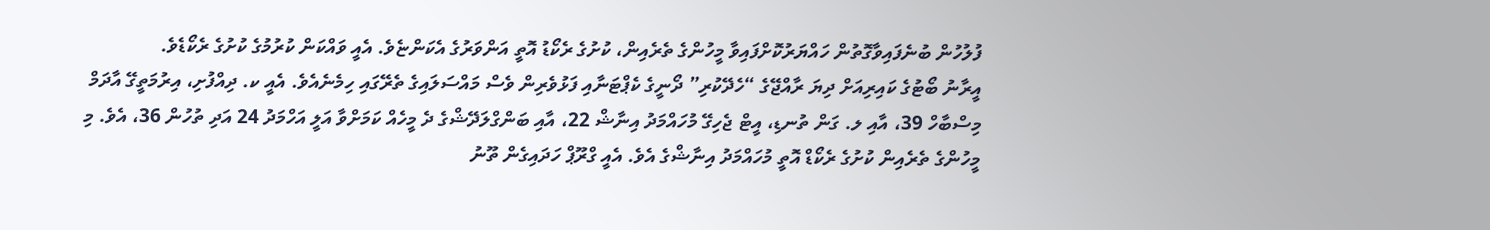ފުލުހުން ބުނެފައިވާގޮތުން ހައްޔަރުކޮށްފައިވާ މީހުންގެ ތެރެއިން، ކުށުގެ ރެކޯޑު އޮތީ އަންވަރުގެ އެކަންޏެވެ. އެއީ ވައްކަން ކުރުމުގެ ކުށުގެ ރެކޯޑެވެ.
އީރާނު ބޯޓުގެ ކައިރިއަށް ދިޔަ ރާއްޖޭގެ “ހެދޭކުރި” ދޯނީގެ ކެޕްޓަނާއި ފަޅުވެރިން ވެސް މައްސަލައިގެ ތެރޭގައި ހިމެނެއެވެ. އެއީ ކ. ދިއްފުށި، އިރުމަތީގޭ އާދަމް މިސްބާހް 39، އާއި ލ. ގަން ތުނޑި، އީޓް ޖެހިގޭ މުހައްމަދު އިނާޝް 22، އާއި ބަންގްލަދޭޝްގެ ދެ މީހެއް ކަމަށްވާ އަލީ އަހްމަދު 24 އަދި ތުހުން 36، އެވެ. މި މީހުންގެ ތެރެއިން ކުށުގެ ރެކޯޑް އޮތީ މުހައްމަދު އިނާޝްގެ އެވެ. އެއީ ގްރޫޕް ހަދައިގެން ތޫނު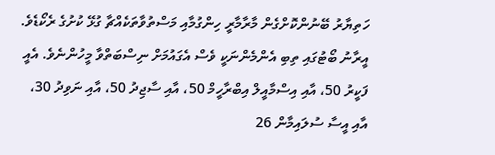ހަތިޔާރު ބޭނުންކޮށްގެން މާރާމާރީ ހިންގުމާއި މަސްތުވާތަކެއްޗާ ގުޅޭ ކުށުގެ ރެކޯޑެވެ.
އީރާނު ބޯޓުގައި ތިބި އެންމެންނަކީ ވެސް އެގައުމަށް ނިސްބަތްވާ މީހުންނެވެ. އެއީ ފަކީރު 50، އާއި އިސްމާއީލް އިބްރާހީމް 50، އާއި ސާޖިދު 50، އާއި ނަވިދު 30، އާއި އީސާ ސުލައިމާން 26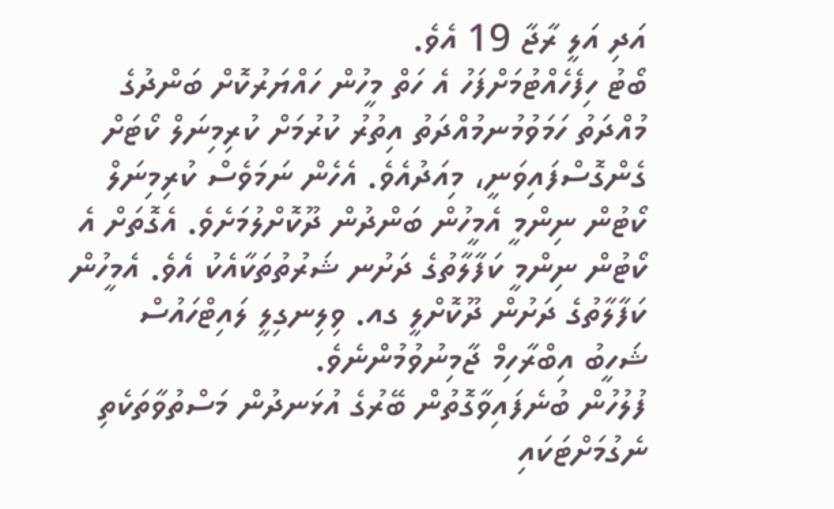އަދި އަލީ ރާޖާ 19 އެވެ.
ބޯޓު ހިފެހެއްޓުމަށްފަހު އެ ހަތް މީހުން ހައްޔަރުކޮށް ބަންދުގެ މުއްދަތު ހަމަވުމުނމުއްދަތު އިތުރު ކުރުމަށް ކުރިމިނަލް ކޯޓަށް ގެންގޮސްފައިވަނީ، މިއަދުއެވެ. އެހެން ނަމަވެސް ކުރިމިނަލް ކޯޓުން ނިންމީ އެމީހުން ބަންދުން ދޫކޮށްލުމަށެވެ. އެގޮތަށް އެ ކޯޓުން ނިންމީ ކަފާލާތުގެ ދަށުނ ޝަރުތުތަކާއެކު އެވެ. އެމީހުން ކަފާލާތުގެ ދަށުން ދޫކޮށްލީ ގއ. ވިލިނގިލީ ލައިޓްހައުސް ޝަހީބު އިބްރާހިމް ޖާމިނުވުމުންނެވެ.
ފުލުހުން ބުނެފައިވާގޮތުން ބޭރުގެ އުޅަނދުން މަސްތުވާތަކެތި ނެގުމަށްޓަކައި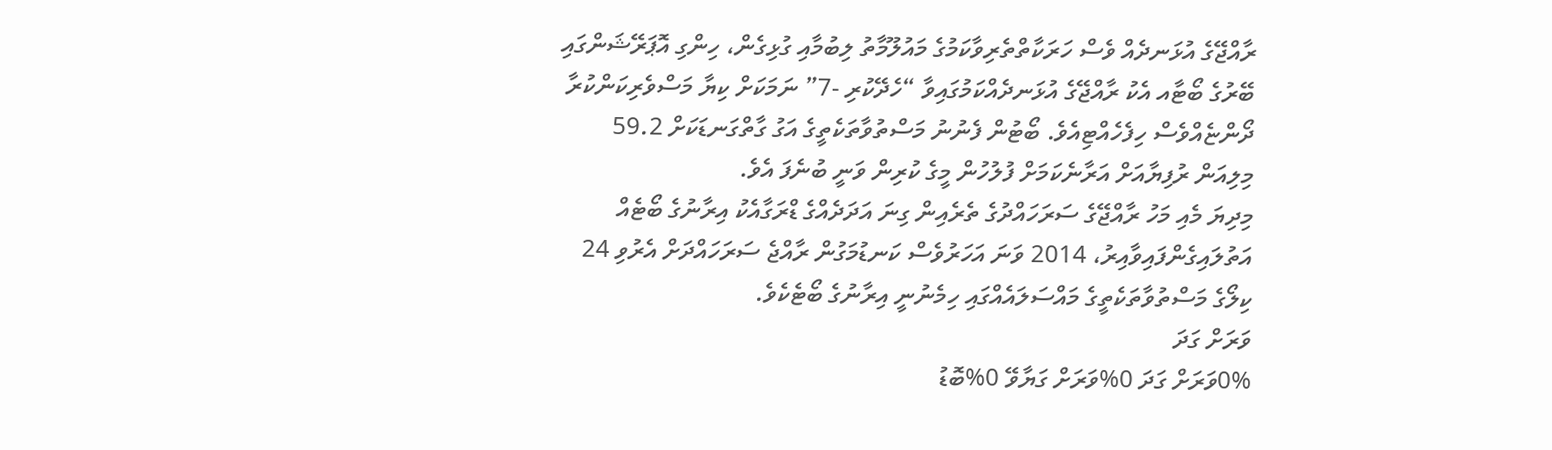ރާއްޖޭގެ އުޅަނދެއް ވެސް ހަރަކާތްތެރިވާކަމުގެ މައުލޫމާތު ލިބުމާއި ގުޅިގެން، ހިންގި އޮޕަރޭޝަންގައި ބޭރުގެ ބޯޓާއ އެކު ރާއްޖޭގެ އުޅަނދެއްކަމުގައިވާ “ހެދޭކުރި -7” ނަމަކަށް ކިޔާ މަސްވެރިކަންކުރާ ދޯންޏެއްވެސް ހިފެހެއްޓިއެވެ. ބޯޓުން ފެނުނު މަސްތުވާތަކެތީގެ އަގު ގާތްގަނޑަކަށް 59.2 މިލިއަން ރުފިޔާއަށް އަރާނެކަމަށް ފުލުހުން މީގެ ކުރިން ވަނީ ބުނެފަ އެވެ.
މިދިޔަ މެއި މަހު ރާއްޖޭގެ ސަރަހައްދުގެ ތެރެއިން ގިނަ އަދަދެއްގެ ޑްރަގާއެކު އިރާނުގެ ބޯޓެއް އަތުލައިގެންފައިވާއިރު، 2014 ވަނަ އަހަރުވެސް ކަނޑުމަގުން ރާއްޖެ ސަރަހައްދަށް އެރުވި 24 ކިލޯގެ މަސްތުވާތަކެތީގެ މައްސަލައެއްގައި ހިމެނުނީ އިރާނުގެ ބޯޓެކެވެ.
ވަރަށް ގަދަ
0%ވަރަށް ގަދަ 0%ވަރަށް ގަޔާވޭ 0%ބޮޑު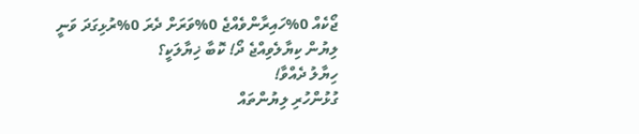ޖޯކެއް 0%ހައިރާންވެއްޖެ 0%ވަރަށް ދެރަ 0%ރުޅިގަދަ ވަނީ
ލިޔުން ކިޔާލެވިއްޖެ ދޯ! ކޮބާ ޚިޔާލަކީ؟
ހިޔާލު ދެއްވާ!
ގުޅުންހުރި ލިޔުންތައް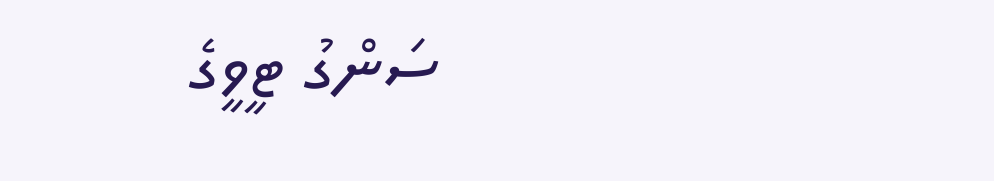ސަންގު ޓީވީގެ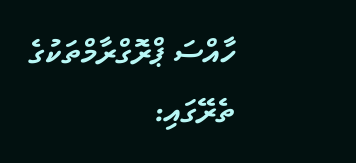ހާއްސަ ޕްރޮގްރާމްތަކުގެ ތެރޭގައި: